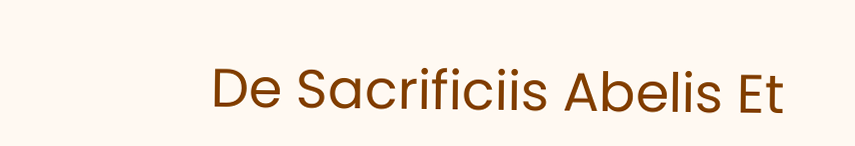De Sacrificiis Abelis Et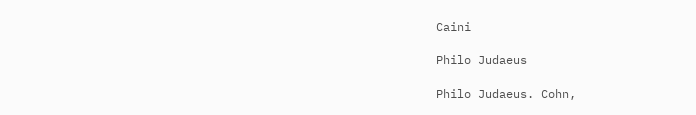Caini

Philo Judaeus

Philo Judaeus. Cohn,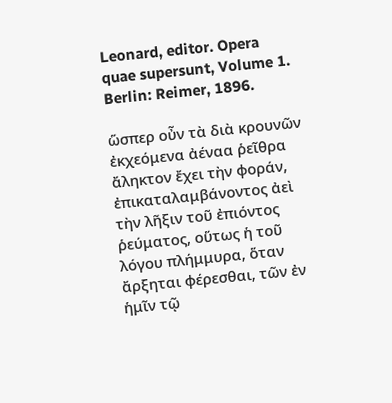Leonard, editor. Opera quae supersunt, Volume 1. Berlin: Reimer, 1896.

ὥσπερ οὖν τὰ διὰ κρουνῶν ἐκχεόμενα ἀέναα ῥεῖθρα ἄληκτον ἔχει τὴν φοράν, ἐπικαταλαμβάνοντος ἀεὶ τὴν λῆξιν τοῦ ἐπιόντος ῥεύματος, οὕτως ἡ τοῦ λόγου πλήμμυρα, ὅταν ἄρξηται φέρεσθαι, τῶν ἐν ἡμῖν τῷ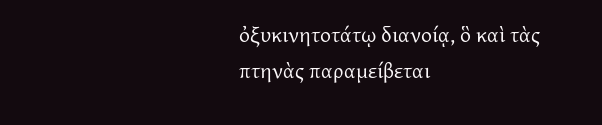ὀξυκινητοτάτῳ διανοίᾳ, ὃ καὶ τὰς πτηνὰς παραμείβεται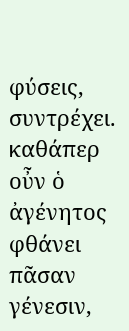φύσεις, συντρέχει. καθάπερ οὖν ὁ ἀγένητος φθάνει πᾶσαν γένεσιν,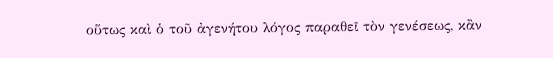οὕτως καὶ ὁ τοῦ ἀγενήτου λόγος παραθεῖ τὸν γενέσεως, κἂν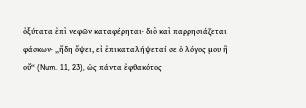ὀξύτατα ἐπὶ νεφῶν καταφέρηται· διὸ καὶ παρρησιάζεται φάσκων· „ἤδη ὄψει, εἰ ἐπικαταλήψεταί σε ὁ λόγος μου ἢ οὔ“ (Num. 11, 23), ὡς πάντα ἐφθακότος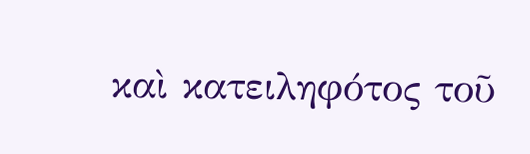καὶ κατειληφότος τοῦ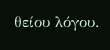θείου λόγου.